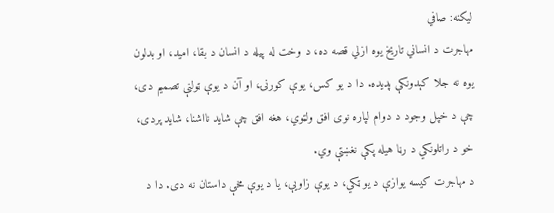لیکنه: صافي
مهاجرت د انساني تاریخ یوه ازلي قصه ده، د وخت له پیله د انسان د بقا، امید، او بدلون یوه نه جلا کېدونکې پدیده. دا د یو کس، یوې کورنۍ، او آن د یوې ټولنې تصمیم دی، چې د خپل وجود د دوام لپاره نوی افق ولټوي، هغه افق چې شاید نااشنا، شاید پردی، خو د راتلونکي د رڼا هیله پکې نغښتې وي.
د مهاجرت کیسه یوازې د یو ټکي، د یوې زاویې، یا د یوې مخې داستان نه دی. دا د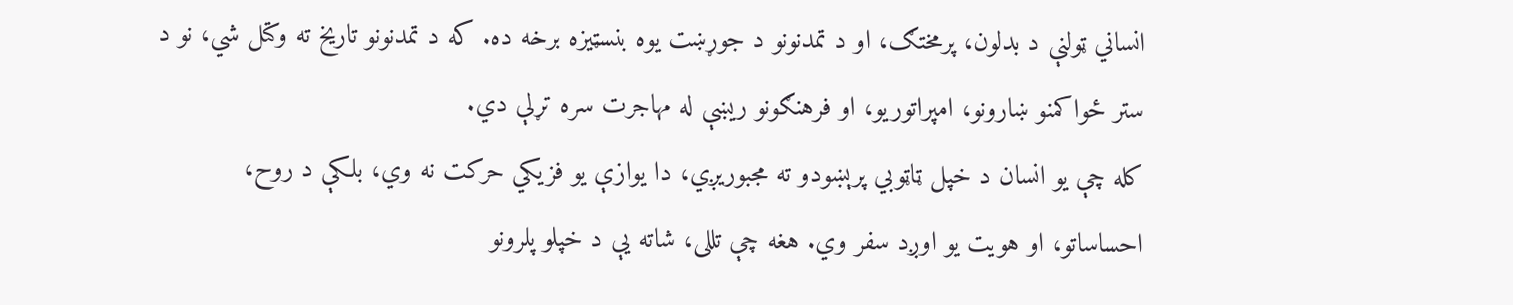انساني ټولنې د بدلون، پرمختګ، او د تمدنونو د جوړښت یوه بنسټیزه برخه ده. که د تمدنونو تاریخ ته وکتل شي، نو د ستر ځواکمنو ښارونو، امپراتوریو، او فرهنګونو ریښې له مهاجرت سره تړلې دي.
کله چې یو انسان د خپل ټاټوبي پرېښودو ته مجبوریږي، دا یوازې یو فزیکي حرکت نه وي، بلکې د روح، احساساتو، او هویت یو اوږد سفر وي. هغه چې تللی، شاته یې د خپلو پلرونو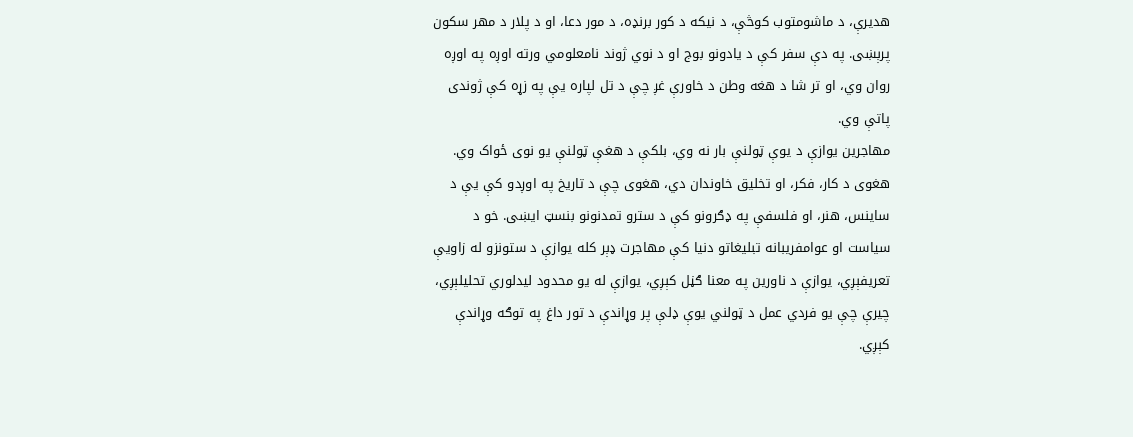هدیرې، د ماشومتوب کوڅې، د نیکه د کور برنډه، د مور دعا، او د پلار د مهر سکون پرېښی. په دې سفر کې د یادونو بوج او د نوي ژوند نامعلومي ورته اوږه په اوږه روان وي، او تر شا د هغه وطن د خاورې غږ چې د تل لپاره یې په زړه کې ژوندی پاتې وي.
مهاجرین یوازې د یوې ټولنې بار نه وي، بلکې د هغې ټولنې یو نوی ځواک وي. هغوی د کار، فکر، او تخلیق خاوندان دي، هغوی چې د تاریخ په اوږدو کې یې د ساینس، هنر، او فلسفې په ډګرونو کې د سترو تمدنونو بنسټ ایښی. خو د سیاست او عوامفریبانه تبلیغاتو دنیا کې مهاجرت ډېر کله یوازې د ستونزو له زاویې تعریفېږي، یوازې د ناورین په معنا ګڼل کېږي، یوازې له یو محدود لیدلوري تحلیلېږي، چیرې چې یو فردي عمل د ټولني یوې ډلې پر وړاندې د تور داغ په توګه وړاندې کېږي.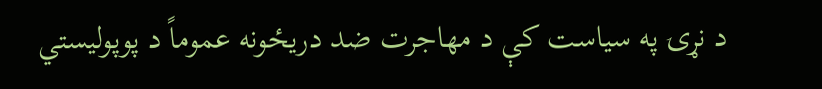د نړۍ په سیاست کې د مهاجرت ضد دریځونه عموماً د پوپولیستي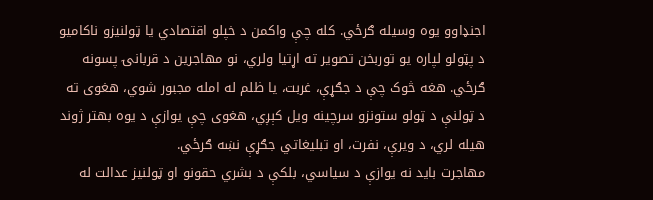اجنډاوو یوه وسیله ګرځي. کله چې واکمن د خپلو اقتصادي یا ټولنیزو ناکامیو د پټولو لپاره یو توربخن تصویر ته اړتیا ولري، نو مهاجرین د قربانۍ پسونه ګرځي. هغه څوک چې د جګړې، غربت، یا ظلم له امله مجبور شوي، هغوی ته د ټولنې د ټولو ستونزو سرچینه ویل کېږي، هغوی چې یوازې د یوه بهتر ژوند هیله لري، د ویرې، نفرت، او تبلیغاتي جګړې نښه ګرځي.
مهاجرت باید نه یوازې د سیاسي، بلکې د بشري حقونو او ټولنیز عدالت له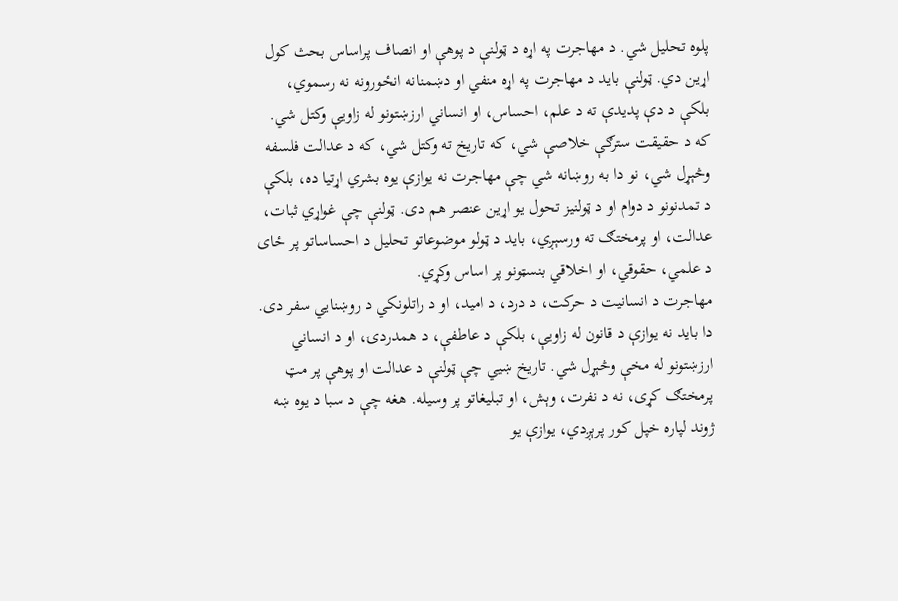پلوه تحلیل شي. د مهاجرت په اړه د ټولنې د پوهې او انصاف پراساس بحث کول اړین دي. ټولنې باید د مهاجرت په اړه منفي او دښمنانه انځورونه نه رسموي، بلکې د دې پدیدې ته د علم، احساس، او انساني ارزښتونو له زاویې وکتل شي.
که د حقیقت سترګې خلاصې شي، که تاریخ ته وکتل شي، که د عدالت فلسفه وڅېړل شي، نو دا به روښانه شي چې مهاجرت نه یوازې یوه بشري اړتیا ده، بلکې د تمدنونو د دوام او د ټولنیز تحول یو اړین عنصر هم دی. ټولنې چې غواړي ثبات، عدالت، او پرمختګ ته ورسېږي، باید د ټولو موضوعاتو تحلیل د احساساتو پر ځای د علمي، حقوقي، او اخلاقي بنسټونو پر اساس وکړي.
مهاجرت د انسانیت د حرکت، د درد، د امید، او د راتلونکي د روښنایي سفر دی. دا باید نه یوازې د قانون له زاویې، بلکې د عاطفې، د همدردۍ، او د انساني ارزښتونو له مخې وڅېړل شي. تاریخ ښيي چې ټولنې د عدالت او پوهې پر مټ پرمختګ کړی، نه د نفرت، وېش، او تبلیغاتو پر وسیله. هغه چې د سبا د یوه ښه ژوند لپاره خپل کور پرېږدي، یوازې یو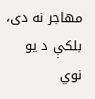مهاجر نه دی، بلکې د یو نوي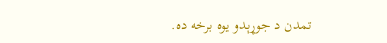تمدن د جوړېدو یوه برخه ده.